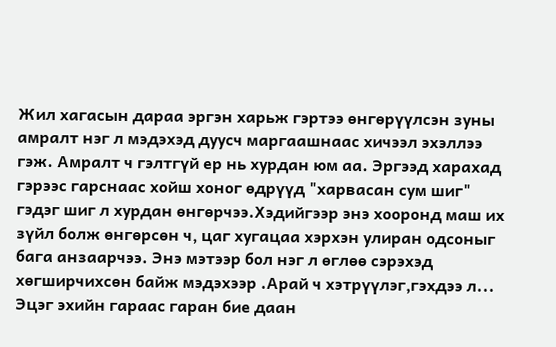Жил хагасын дараа эргэн харьж гэртээ өнгөрүүлсэн зуны амралт нэг л мэдэхэд дуусч маргаашнаас хичээл эхэллээ гэж. Амралт ч гэлтгүй ер нь хурдан юм аа. Эргээд харахад гэрээс гарснаас хойш хоног өдрүүд "харвасан сум шиг" гэдэг шиг л хурдан өнгөрчээ.Хэдийгээр энэ хооронд маш их зүйл болж өнгөрсөн ч, цаг хугацаа хэрхэн улиран одсоныг бага анзаарчээ. Энэ мэтээр бол нэг л өглөө сэрэхэд хөгширчихсөн байж мэдэхээр .Арай ч хэтрүүлэг,гэхдээ л...
Эцэг эхийн гараас гаран бие даан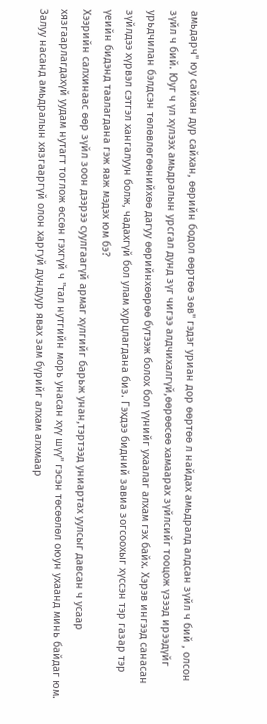амьдарч" юу сайхан дур сайхан, өөрийн бодол өөртөө зөв" гэдэг уриан дор өөртөө л найдах амьдралд алдсан зүйл ч бий , олсон зүйл ч бий. Юуг ч үл хүлээх амьдралын урсгал дунд зүг чигээ алдчихалгүй,өөрөөсөө хамаарах зүйлсийг тооцож үзээд ирээдүйг урьдчилан бэлдсэн төлөвлөгөөнийхөө дагуу өөрийнхөөрөө бүтээж болох бол үүнийг ухаалаг алхам гэх байх. Хэрэв ингээд санасан зүйлдээ хүрвэл сэтгэл хангалуун болж, чадахгүй бол улам хурцлагдана биз. Гэхдээ бидний завиа зогсоохыг хүссэн тэр газар тэр үеийн бидэнд таалагдана гэж яаж мэдэх юм бэ?
Хээрийн салхинаас өөр зүйл зоон дээрээ суулгаагүй армаг хүлгийг барьж унан,тэртээд униартах уулсыг давсан ч усаар хязгаарлагдахүй уудам нутагт тоглож өссөн гэхгүй ч "тал нутгийн морь унасан хүү шүү" гэсэн төсөөлөл оюун ухаанд минь байдаг юм. Залуу насанд амьдралын хязгааргүй олон харгуй дундуур явах зам бүрийг алхам алхмаар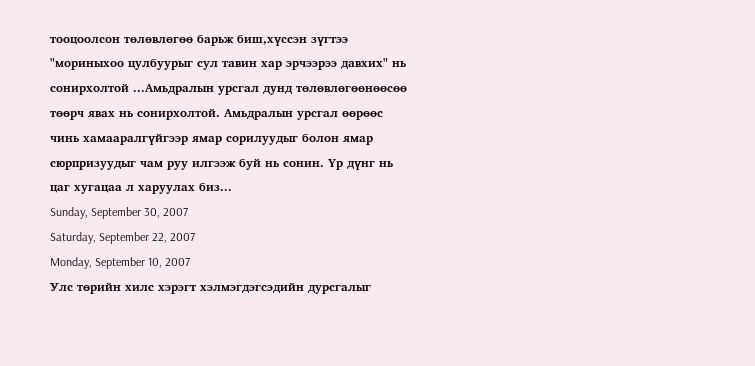тооцоолсон төлөвлөгөө барьж биш,хүссэн зүгтээ "мориныхоо цулбуурыг сул тавин хар эрчээрээ давхих" нь сонирхолтой ...Амьдралын урсгал дунд төлөвлөгөөнөөсөө төөрч явах нь сонирхолтой. Амьдралын урсгал өөрөөс чинь хамааралгүйгээр ямар сорилуудыг болон ямар сюрпризуудыг чам руу илгээж буй нь сонин. Үр дүнг нь цаг хугацаа л харуулах биз...
Sunday, September 30, 2007
Saturday, September 22, 2007
Monday, September 10, 2007
Улс төрийн хилс хэрэгт хэлмэгдэгсэдийн дурсгалыг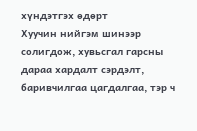хүндэтгэх өдөрт
Хуучин нийгэм шинээр солигдож, хувьсгал гарсны дараа хардалт сэрдэлт, баривчилгаа цагдалгаа, тэр ч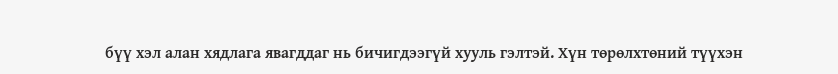бүү хэл алан хядлага явагддаг нь бичигдээгүй хууль гэлтэй. Хүн төрөлхтөний түүхэн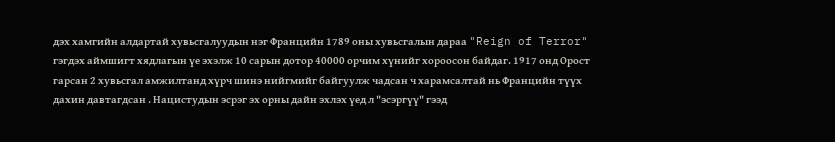дэх хамгийн алдартай хувьсгалуудын нэг Францийн 1789 оны хувьсгалын дараа "Reign of Terror" гэгдэх аймшигт хядлагын үе эхэлж 10 сарын дотор 40000 орчим хүнийг хороосон байдаг. 1917 онд Орост гарсан 2 хувьсгал амжилтанд хүрч шинэ нийгмийг байгуулж чадсан ч харамсалтай нь Францийн түүх дахин давтагдсан . Нацистудын эсрэг эх орны дайн эхлэх үед л "эсэргүү" гээд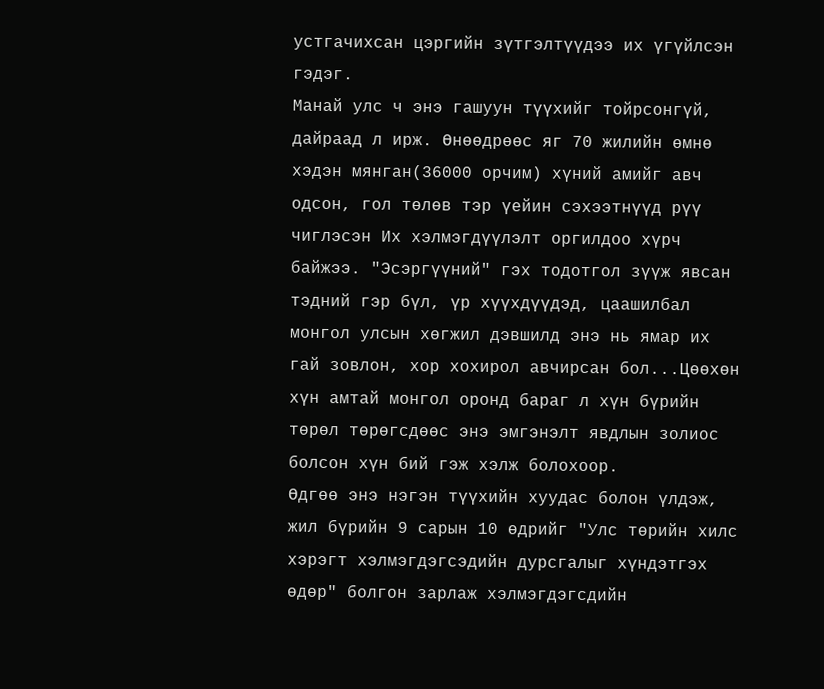устгачихсан цэргийн зүтгэлтүүдээ их үгүйлсэн гэдэг.
Манай улс ч энэ гашуун түүхийг тойрсонгүй, дайраад л ирж. Өнөөдрөөс яг 70 жилийн өмнө хэдэн мянган(36000 орчим) хүний амийг авч одсон, гол төлөв тэр үейин сэхээтнүүд рүү чиглэсэн Их хэлмэгдүүлэлт оргилдоо хүрч байжээ. "Эсэргүүний" гэх тодотгол зүүж явсан тэдний гэр бүл, үр хүүхдүүдэд, цаашилбал монгол улсын хөгжил дэвшилд энэ нь ямар их гай зовлон, хор хохирол авчирсан бол...Цөөхөн хүн амтай монгол оронд бараг л хүн бүрийн төрөл төрөгсдөөс энэ эмгэнэлт явдлын золиос болсон хүн бий гэж хэлж болохоор.
Өдгөө энэ нэгэн түүхийн хуудас болон үлдэж, жил бүрийн 9 сарын 10 өдрийг "Улс төрийн хилс хэрэгт хэлмэгдэгсэдийн дурсгалыг хүндэтгэх өдөр" болгон зарлаж хэлмэгдэгсдийн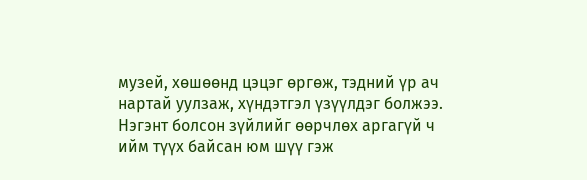музей, хөшөөнд цэцэг өргөж, тэдний үр ач нартай уулзаж, хүндэтгэл үзүүлдэг болжээ. Нэгэнт болсон зүйлийг өөрчлөх аргагүй ч ийм түүх байсан юм шүү гэж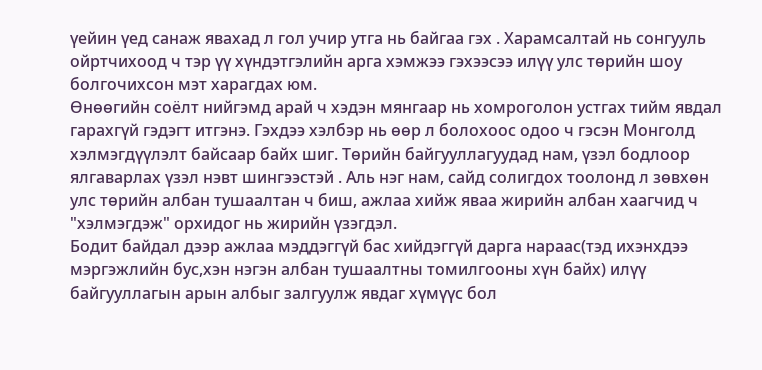үейин үед санаж явахад л гол учир утга нь байгаа гэх . Харамсалтай нь сонгууль ойртчихоод ч тэр үү хүндэтгэлийн арга хэмжээ гэхээсээ илүү улс төрийн шоу болгочихсон мэт харагдах юм.
Өнөөгийн соёлт нийгэмд арай ч хэдэн мянгаар нь хомроголон устгах тийм явдал гарахгүй гэдэгт итгэнэ. Гэхдээ хэлбэр нь өөр л болохоос одоо ч гэсэн Монголд хэлмэгдүүлэлт байсаар байх шиг. Төрийн байгууллагуудад нам, үзэл бодлоор ялгаварлах үзэл нэвт шингээстэй . Аль нэг нам, сайд солигдох тоолонд л зөвхөн улс төрийн албан тушаалтан ч биш, ажлаа хийж яваа жирийн албан хаагчид ч "хэлмэгдэж" орхидог нь жирийн үзэгдэл.
Бодит байдал дээр ажлаа мэддэггүй бас хийдэггүй дарга нараас(тэд ихэнхдээ мэргэжлийн бус,хэн нэгэн албан тушаалтны томилгооны хүн байх) илүү байгууллагын арын албыг залгуулж явдаг хүмүүс бол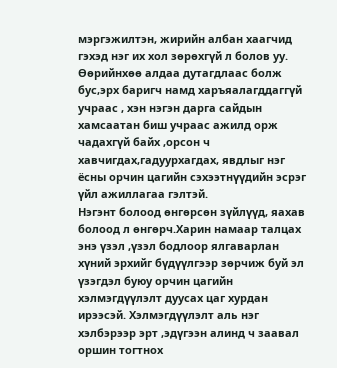мэргэжилтэн, жирийн албан хаагчид гэхэд нэг их хол зөрөхгүй л болов уу. Өөрийнхөө алдаа дутагдлаас болж бус,эрх баригч намд харъяалагддаггүй учраас , хэн нэгэн дарга сайдын хамсаатан биш учраас ажилд орж чадахгүй байх ,орсон ч хавчигдах,гадуурхагдах, явдлыг нэг ёсны орчин цагийн сэхээтнүүдийн эсрэг үйл ажиллагаа гэлтэй.
Нэгэнт болоод өнгөрсөн зүйлүүд, яахав болоод л өнгөрч.Харин намаар талцах энэ үзэл ,үзэл бодлоор ялгаварлан хүний эрхийг бүдүүлгээр зөрчиж буй эл үзэгдэл буюу орчин цагийн хэлмэгдүүлэлт дуусах цаг хурдан ирээсэй. Хэлмэгдүүлэлт аль нэг хэлбэрээр эрт ,эдүгээн алинд ч заавал оршин тогтнох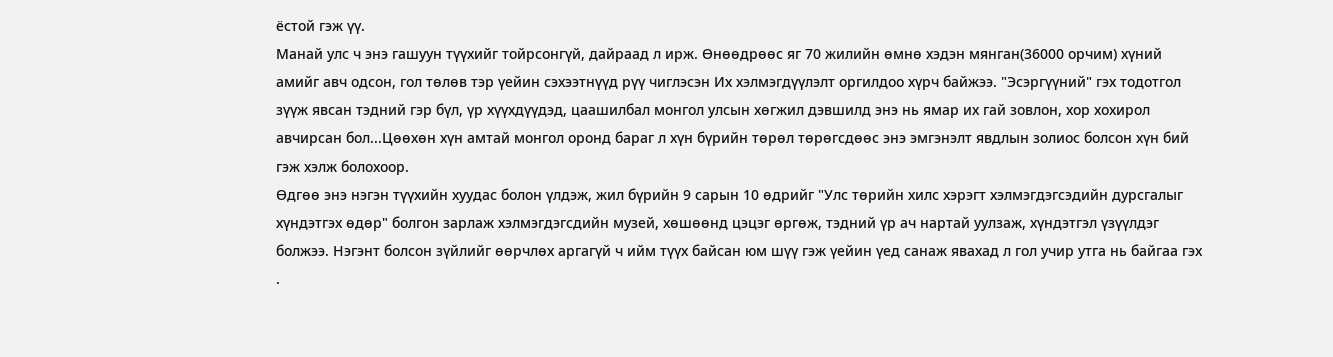ёстой гэж үү.
Манай улс ч энэ гашуун түүхийг тойрсонгүй, дайраад л ирж. Өнөөдрөөс яг 70 жилийн өмнө хэдэн мянган(36000 орчим) хүний амийг авч одсон, гол төлөв тэр үейин сэхээтнүүд рүү чиглэсэн Их хэлмэгдүүлэлт оргилдоо хүрч байжээ. "Эсэргүүний" гэх тодотгол зүүж явсан тэдний гэр бүл, үр хүүхдүүдэд, цаашилбал монгол улсын хөгжил дэвшилд энэ нь ямар их гай зовлон, хор хохирол авчирсан бол...Цөөхөн хүн амтай монгол оронд бараг л хүн бүрийн төрөл төрөгсдөөс энэ эмгэнэлт явдлын золиос болсон хүн бий гэж хэлж болохоор.
Өдгөө энэ нэгэн түүхийн хуудас болон үлдэж, жил бүрийн 9 сарын 10 өдрийг "Улс төрийн хилс хэрэгт хэлмэгдэгсэдийн дурсгалыг хүндэтгэх өдөр" болгон зарлаж хэлмэгдэгсдийн музей, хөшөөнд цэцэг өргөж, тэдний үр ач нартай уулзаж, хүндэтгэл үзүүлдэг болжээ. Нэгэнт болсон зүйлийг өөрчлөх аргагүй ч ийм түүх байсан юм шүү гэж үейин үед санаж явахад л гол учир утга нь байгаа гэх .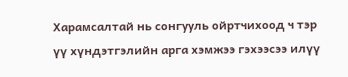Харамсалтай нь сонгууль ойртчихоод ч тэр үү хүндэтгэлийн арга хэмжээ гэхээсээ илүү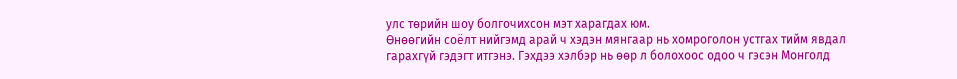улс төрийн шоу болгочихсон мэт харагдах юм.
Өнөөгийн соёлт нийгэмд арай ч хэдэн мянгаар нь хомроголон устгах тийм явдал гарахгүй гэдэгт итгэнэ. Гэхдээ хэлбэр нь өөр л болохоос одоо ч гэсэн Монголд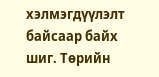хэлмэгдүүлэлт байсаар байх шиг. Төрийн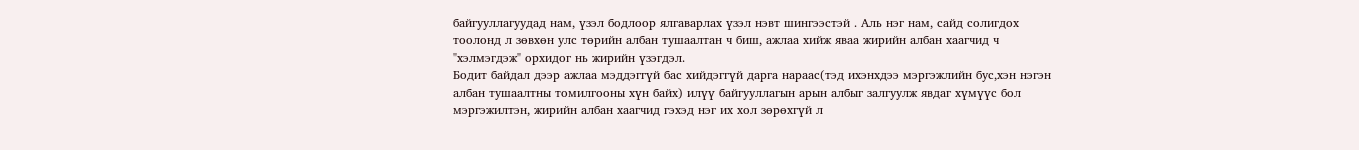байгууллагуудад нам, үзэл бодлоор ялгаварлах үзэл нэвт шингээстэй . Аль нэг нам, сайд солигдох тоолонд л зөвхөн улс төрийн албан тушаалтан ч биш, ажлаа хийж яваа жирийн албан хаагчид ч "хэлмэгдэж" орхидог нь жирийн үзэгдэл.
Бодит байдал дээр ажлаа мэддэггүй бас хийдэггүй дарга нараас(тэд ихэнхдээ мэргэжлийн бус,хэн нэгэн албан тушаалтны томилгооны хүн байх) илүү байгууллагын арын албыг залгуулж явдаг хүмүүс бол мэргэжилтэн, жирийн албан хаагчид гэхэд нэг их хол зөрөхгүй л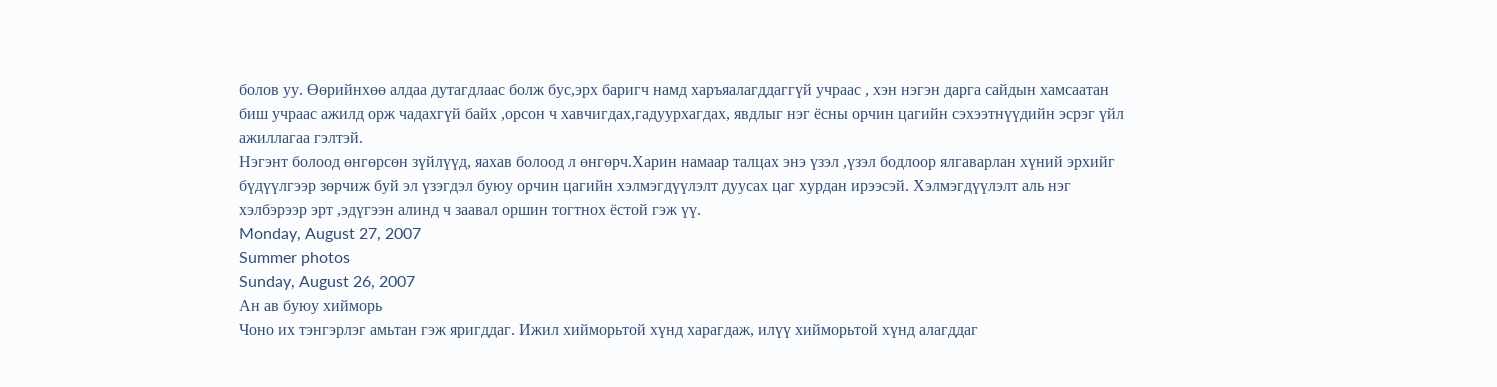болов уу. Өөрийнхөө алдаа дутагдлаас болж бус,эрх баригч намд харъяалагддаггүй учраас , хэн нэгэн дарга сайдын хамсаатан биш учраас ажилд орж чадахгүй байх ,орсон ч хавчигдах,гадуурхагдах, явдлыг нэг ёсны орчин цагийн сэхээтнүүдийн эсрэг үйл ажиллагаа гэлтэй.
Нэгэнт болоод өнгөрсөн зүйлүүд, яахав болоод л өнгөрч.Харин намаар талцах энэ үзэл ,үзэл бодлоор ялгаварлан хүний эрхийг бүдүүлгээр зөрчиж буй эл үзэгдэл буюу орчин цагийн хэлмэгдүүлэлт дуусах цаг хурдан ирээсэй. Хэлмэгдүүлэлт аль нэг хэлбэрээр эрт ,эдүгээн алинд ч заавал оршин тогтнох ёстой гэж үү.
Monday, August 27, 2007
Summer photos
Sunday, August 26, 2007
Ан ав буюу хийморь
Чоно их тэнгэрлэг амьтан гэж яригддаг. Ижил хийморьтой хүнд харагдаж, илүү хийморьтой хүнд алагддаг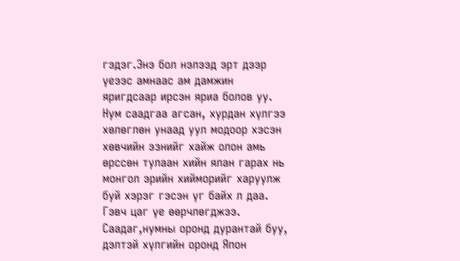гэдэг.Энэ бол нэлээд эрт дээр үеээс амнаас ам дамжин яригдсаар ирсэн яриа болов уу. Нум саадгаа агсан, хурдан хүлгээ хөлөглөн унаад уул модоор хэсэн хөвчийн эзнийг хайж олон амь өрссөн тулаан хийн ялан гарах нь монгол эрийн хийморийг харуулж буй хэрэг гэсэн үг байх л даа.
Гэвч цаг үе өөрчлөгджээ. Саадаг,нумны оронд дурантай буу, дэлтэй хүлгийн оронд Япон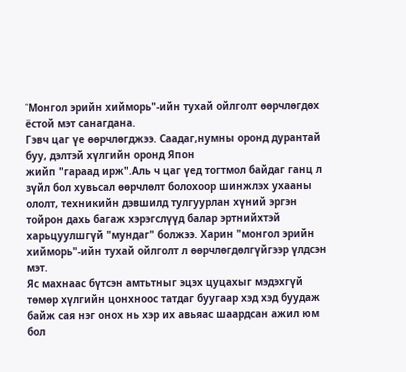"Mонгол эрийн хийморь"-ийн тухай ойлголт өөрчлөгдөх ёстой мэт санагдана.
Гэвч цаг үе өөрчлөгджээ. Саадаг,нумны оронд дурантай буу, дэлтэй хүлгийн оронд Япон
жийп "гараад ирж".Аль ч цаг үед тогтмол байдаг ганц л зүйл бол хувьсал өөрчлөлт болохоор шинжлэх ухааны ололт, техникийн дэвшилд тулгуурлан хүний эргэн тойрон дахь багаж хэрэгслүүд балар эртнийхтэй харьцуулшгүй "мундаг" болжээ. Харин "монгол эрийн хийморь"-ийн тухай ойлголт л өөрчлөгдөлгүйгээр үлдсэн мэт.
Яс махнаас бүтсэн амтьтныг эцэх цуцахыг мэдэхгүй төмөр хүлгийн цонхноос татдаг буугаар хэд хэд буудаж байж сая нэг онох нь хэр их авьяас шаардсан ажил юм бол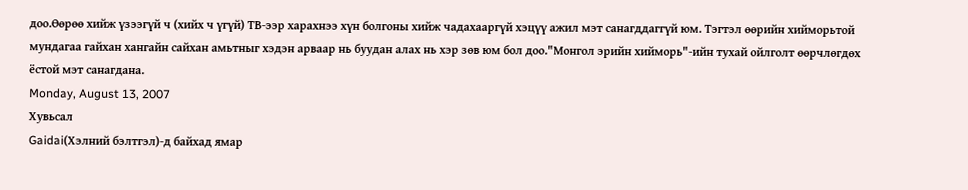доо.Өөрөө хийж үзээгүй ч (хийх ч үгүй) ТВ-ээр харахнээ хүн болгоны хийж чадахааргүй хэцүү ажил мэт санагддаггүй юм. Тэгтэл өөрийн хийморьтой мундагаа гайхан хангайн сайхан амьтныг хэдэн арваар нь буудан алах нь хэр зөв юм бол доо."Mонгол эрийн хийморь"-ийн тухай ойлголт өөрчлөгдөх ёстой мэт санагдана.
Monday, August 13, 2007
Хувьсал
Gaidai(Хэлний бэлтгэл)-д байхад ямар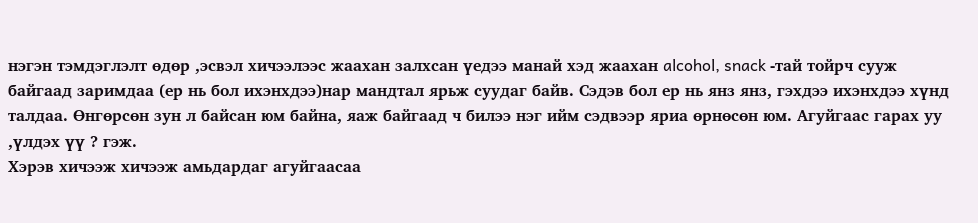нэгэн тэмдэглэлт өдөр ,эсвэл хичээлээс жаахан залхсан үедээ манай хэд жаахан alcohol, snack -тай тойрч сууж байгаад заримдаа (ер нь бол ихэнхдээ)нар мандтал ярьж суудаг байв. Сэдэв бол ер нь янз янз, гэхдээ ихэнхдээ хүнд талдаа. Өнгөрсөн зун л байсан юм байна, яаж байгаад ч билээ нэг ийм сэдвээр яриа өрнөсөн юм. Aгуйгаас гарах уу ,үлдэх үү ? гэж.
Хэрэв хичээж хичээж амьдардаг агуйгаасаа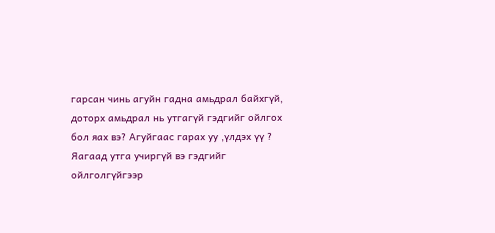гарсан чинь агуйн гадна амьдрал байхгүй, доторх амьдрал нь утгагүй гэдгийг ойлгох бол яах вэ? Aгуйгаас гарах уу ,үлдэх үү ?
Яагаад утга учиргүй вэ гэдгийг ойлголгүйгээр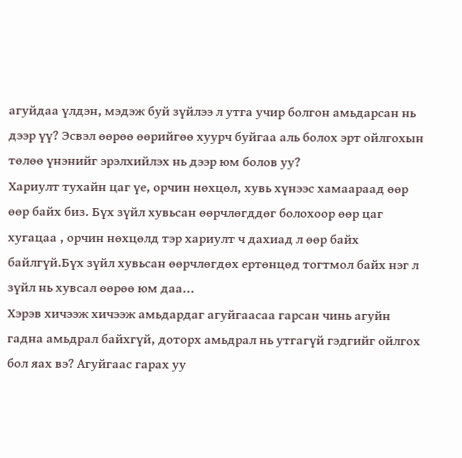агуйдаа үлдэн, мэдэж буй зүйлээ л утга учир болгон амьдарсан нь дээр үү? Эсвэл өөрөө өөрийгөө хуурч буйгаа аль болох эрт ойлгохын төлөө үнэнийг эрэлхийлэх нь дээр юм болов уу?
Хариулт тухайн цаг үе, орчин нөхцөл, хувь хүнээс хамаараад өөр өөр байх биз. Бүх зүйл хувьсан өөрчлөгддөг болохоор өөр цаг хугацаа , орчин нөхцөлд тэр хариулт ч дахиад л өөр байх байлгүй.Бүх зүйл хувьсан өөрчлөгдөх ертөнцөд тогтмол байх нэг л зүйл нь хувсал өөрөө юм даа...
Хэрэв хичээж хичээж амьдардаг агуйгаасаа гарсан чинь агуйн гадна амьдрал байхгүй, доторх амьдрал нь утгагүй гэдгийг ойлгох бол яах вэ? Aгуйгаас гарах уу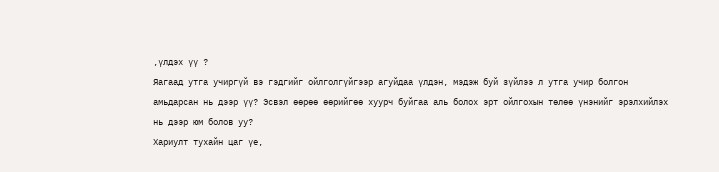,үлдэх үү ?
Яагаад утга учиргүй вэ гэдгийг ойлголгүйгээр агуйдаа үлдэн, мэдэж буй зүйлээ л утга учир болгон амьдарсан нь дээр үү? Эсвэл өөрөө өөрийгөө хуурч буйгаа аль болох эрт ойлгохын төлөө үнэнийг эрэлхийлэх нь дээр юм болов уу?
Хариулт тухайн цаг үе,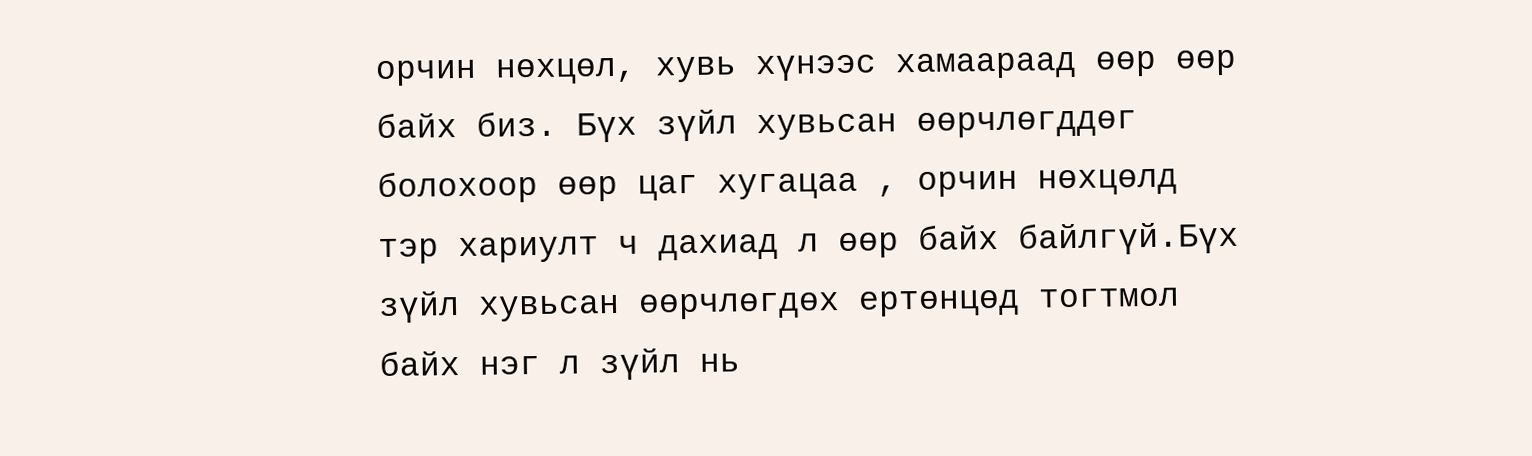орчин нөхцөл, хувь хүнээс хамаараад өөр өөр байх биз. Бүх зүйл хувьсан өөрчлөгддөг болохоор өөр цаг хугацаа , орчин нөхцөлд тэр хариулт ч дахиад л өөр байх байлгүй.Бүх зүйл хувьсан өөрчлөгдөх ертөнцөд тогтмол байх нэг л зүйл нь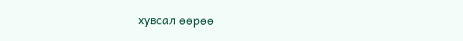хувсал өөрөө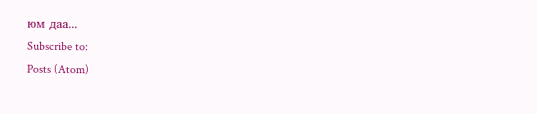юм даа...
Subscribe to:
Posts (Atom)